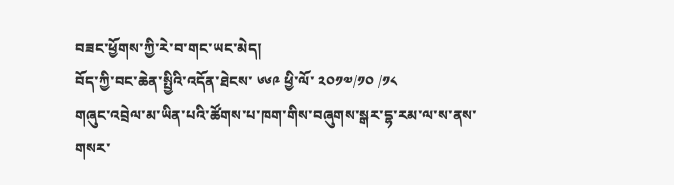བཟང་ཕྱོགས་ཀྱི་རེ་བ་གང་ཡང་མེད།
བོད་ཀྱི་བང་ཆེན་སྤྱིའི་འདོན་ཐེངས་ ༦༦༩ ཕྱི་ལོ་ ༢༠༡༧/༡༠ /༡༨
གཞུང་འབྲེལ་མ་ཡིན་པའི་ཚོགས་པ་ཁག་གིས་བཞུགས་སྒར་དྷ་རམ་ལ་ས་ནས་གསར་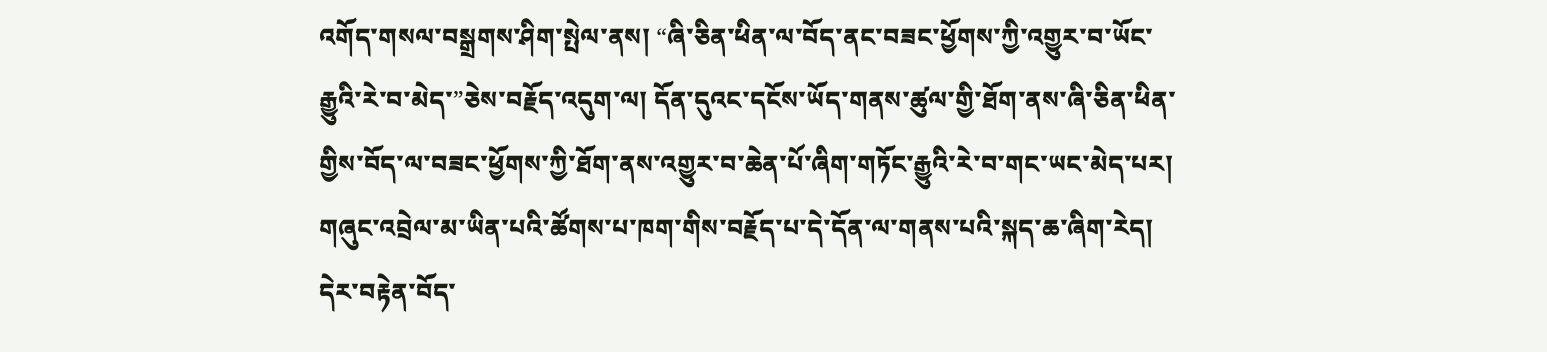འགོད་གསལ་བསྒྲགས་ཤིག་སྤེལ་ནས། “ཞི་ཅིན་ཕིན་ལ་བོད་ནང་བཟང་ཕྱོགས་ཀྱི་འགྱུར་བ་ཡོང་རྒྱུའི་རེ་བ་མེད་”ཅེས་བརྗོད་འདུག་ལ། དོན་དུའང་དངོས་ཡོད་གནས་ཚུལ་གྱི་ཐོག་ནས་ཞི་ཅིན་ཕིན་གྱིས་བོད་ལ་བཟང་ཕྱོགས་ཀྱི་ཐོག་ནས་འགྱུར་བ་ཆེན་པོ་ཞིག་གཏོང་རྒྱུའི་རེ་བ་གང་ཡང་མེད་པར། གཞུང་འབྲེལ་མ་ཡིན་པའི་ཚོགས་པ་ཁག་གིས་བརྗོད་པ་དེ་དོན་ལ་གནས་པའི་སྐད་ཆ་ཞིག་རེད། དེར་བརྟེན་བོད་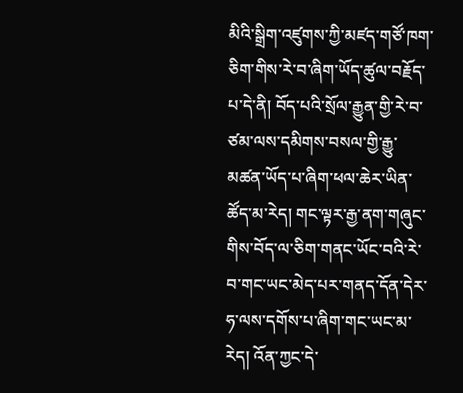མིའི་སྒྲིག་འཛུགས་ཀྱི་མཛད་གཙོ་ཁག་ཅིག་གིས་རེ་བ་ཞིག་ཡོད་ཚུལ་བརྗོད་པ་དེ་ནི། བོད་པའི་སྲོལ་རྒྱུན་གྱི་རེ་བ་ཙམ་ལས་དམིགས་བསལ་གྱི་རྒྱུ་མཚན་ཡོད་པ་ཞིག་ཕལ་ཆེར་ཡིན་ཚོད་མ་རེད། གང་ལྟར་རྒྱ་ནག་གཞུང་གིས་བོད་ལ་ཅིག་གནང་ཡོང་བའི་རེ་བ་གང་ཡང་མེད་པར་གནད་དོན་དེར་ཧ་ལས་དགོས་པ་ཞིག་གང་ཡང་མ་རེད། འོན་ཀྱང་དེ་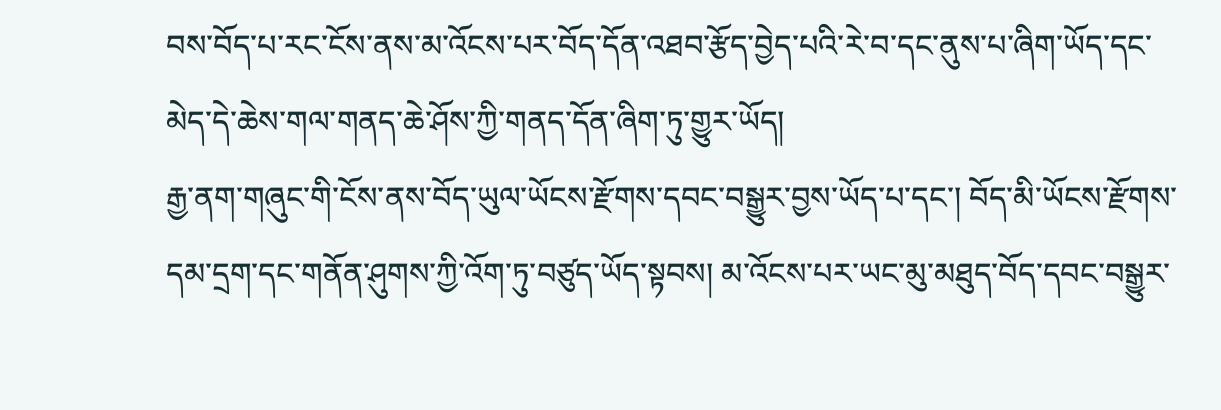བས་བོད་པ་རང་ངོས་ནས་མ་འོངས་པར་བོད་དོན་འཐབ་རྩོད་བྱེད་པའི་རེ་བ་དང་ནུས་པ་ཞིག་ཡོད་དང་མེད་དེ་ཆེས་གལ་གནད་ཆེ་ཤོས་ཀྱི་གནད་དོན་ཞིག་ཏུ་གྱུར་ཡོད།
རྒྱ་ནག་གཞུང་གི་ངོས་ནས་བོད་ཡུལ་ཡོངས་རྫོགས་དབང་བསྒྱུར་བྱས་ཡོད་པ་དང་། བོད་མི་ཡོངས་རྫོགས་དམ་དྲག་དང་གནོན་ཤུགས་ཀྱི་འོག་ཏུ་བཙུད་ཡོད་སྟབས། མ་འོངས་པར་ཡང་མུ་མཐུད་བོད་དབང་བསྒྱུར་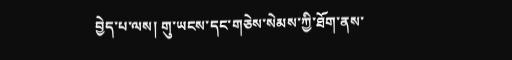བྱེད་པ་ལས། གུ་ཡངས་དང་གཅེས་སེམས་ཀྱི་ཐོག་ནས་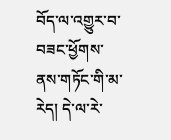བོད་ལ་འགྱུར་བ་བཟང་ཕྱོགས་ནས་གཏོང་གི་མ་རེད། དེ་ལ་རེ་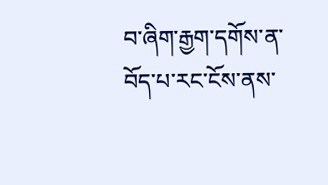བ་ཞིག་རྒྱག་དགོས་ན་བོད་པ་རང་ངོས་ནས་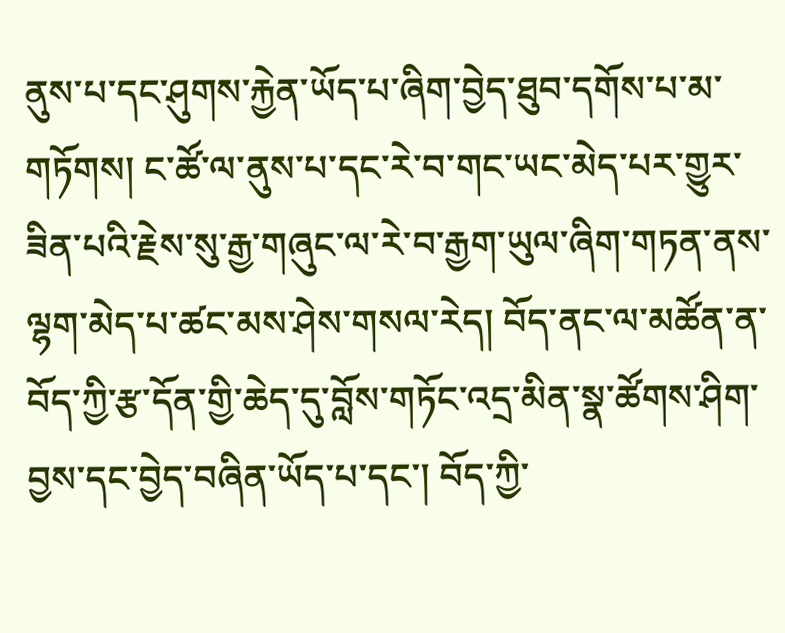ནུས་པ་དང་ཤུགས་རྐྱེན་ཡོད་པ་ཞིག་བྱེད་ཐུབ་དགོས་པ་མ་གཏོགས། ང་ཚོ་ལ་ནུས་པ་དང་རེ་བ་གང་ཡང་མེད་པར་གྱུར་ཟིན་པའི་རྗེས་སུ་རྒྱ་གཞུང་ལ་རེ་བ་རྒྱག་ཡུལ་ཞིག་གཏན་ནས་ལྷག་མེད་པ་ཚང་མས་ཤེས་གསལ་རེད། བོད་ནང་ལ་མཚོན་ན་བོད་ཀྱི་རྩ་དོན་གྱི་ཆེད་དུ་བློས་གཏོང་འདྲ་མིན་སྣ་ཚོགས་ཤིག་བྱས་དང་བྱེད་བཞིན་ཡོད་པ་དང་། བོད་ཀྱི་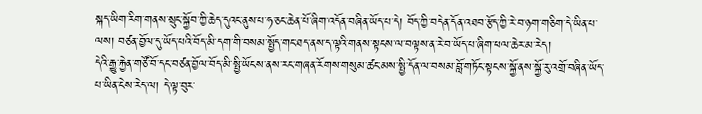སྐད་ཡིག་རིག་གནས་སྲུང་སྐྱོབ་ཀྱི་ཆེད་དུའང་ནུས་པ་ཧ་ཅང་ཆེན་པོ་ཞིག་འདོན་བཞིན་ཡོད་པ་དེ། བོད་ཀྱི་བདེན་དོན་འཐབ་རྩོད་ཀྱི་རེ་བ་ཉག་གཅིག་དེ་ཡིན་པ་ལས། བཙན་བྱོལ་དུ་ཡོད་པའི་བོད་མི་དག་གི་བསམ་སྤྱོད་གང་ཐད་ནས་ད་ལྟའི་གནས་སྟངས་ལ་བལྟས་ན་རེ་བ་ཡོད་པ་ཞིག་ཕལ་ཆེར་མ་རེད།
དེའི་རྒྱུ་རྐྱེན་གཙོ་བོ་དང་བཙན་བྱོལ་བོད་མི་སྤྱི་ཡོངས་ནས་རང་གཞན་རོགས་གསུམ་ཚང་མས་སྤྱི་དོན་ལ་བསམ་བློ་གཏོང་སྟངས་སྐྱོ་ནས་སྐྱོ་རུ་འགྲོ་བཞིན་ཡོད་པ་ཡིན་ངེས་རེད་ལ། དེ་ལྟ་བུར་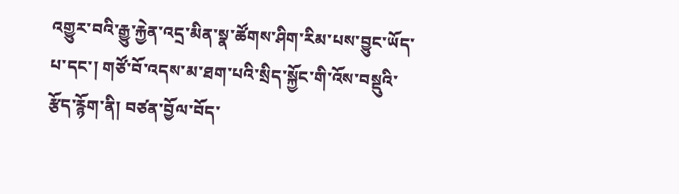འགྱུར་བའི་རྒྱུ་རྐྱེན་འདྲ་མིན་སྣ་ཚོགས་ཤིག་རིམ་པས་བྱུང་ཡོད་པ་དང་། གཙོ་བོ་འདས་མ་ཐག་པའི་སྲིད་སྐྱོང་གི་འོས་བསྡུའི་རྩོད་རྙོག་ནི། བཙན་བྱོལ་བོད་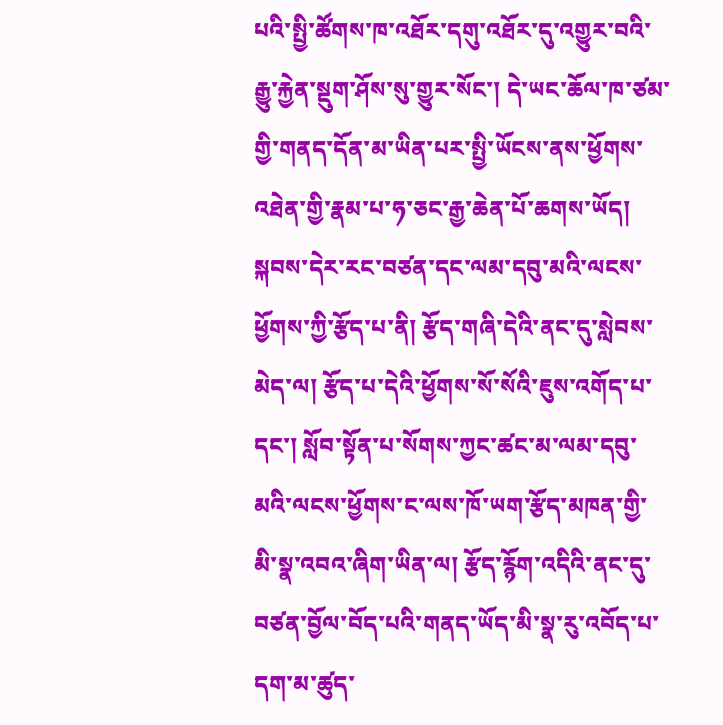པའི་སྤྱི་ཚོགས་ཁ་འཐོར་དགུ་འཐོར་དུ་འགྱུར་བའི་རྒྱུ་རྐྱེན་སྡུག་ཤོས་སུ་གྱུར་སོང་། དེ་ཡང་ཆོལ་ཁ་ཙམ་གྱི་གནད་དོན་མ་ཡིན་པར་སྤྱི་ཡོངས་ནས་ཕྱོགས་འཐེན་གྱི་རྣམ་པ་ཧ་ཅང་རྒྱ་ཆེན་པོ་ཆགས་ཡོད། སྐབས་དེར་རང་བཙན་དང་ལམ་དབུ་མའི་ལངས་ཕྱོགས་ཀྱི་རྩོད་པ་ནི། རྩོད་གཞི་དེའི་ནང་དུ་སླེབས་མེད་ལ། རྩོད་པ་དེའི་ཕྱོགས་སོ་སོའི་ཇུས་འགོད་པ་དང་། སློབ་སྟོན་པ་སོགས་ཀྱང་ཚང་མ་ལམ་དབུ་མའི་ལངས་ཕྱོགས་ང་ལས་ཁོ་ཡག་རྩོད་མཁན་གྱི་མི་སྣ་འབའ་ཞིག་ཡིན་ལ། རྩོད་རྙོག་འདིའི་ནང་དུ་བཙན་བྱོལ་བོད་པའི་གནད་ཡོད་མི་སྣ་རུ་འབོད་པ་དག་མ་ཚུད་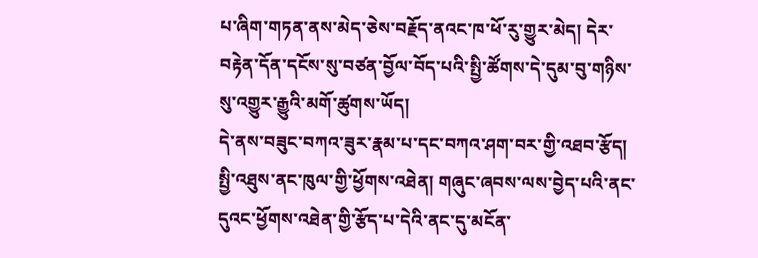པ་ཞིག་གཏན་ནས་མེད་ཅེས་བརྗོད་ནའང་ཁ་ཕོ་རུ་གྱུར་མེད། དེར་བརྟེན་དོན་དངོས་སུ་བཙན་བྱོལ་བོད་པའི་སྤྱི་ཚོགས་དེ་དུམ་བུ་གཉིས་སུ་འགྱུར་རྒྱུའི་མགོ་ཚུགས་ཡོད།
དེ་ནས་བཟུང་བཀའ་ཟུར་རྣམ་པ་དང་བཀའ་ཤག་བར་གྱི་འཐབ་རྩོད། སྤྱི་འཐུས་ནང་ཁུལ་གྱི་ཕྱོགས་འཐེན། གཞུང་ཞབས་ལས་བྱེད་པའི་ནང་དུའང་ཕྱོགས་འཐེན་གྱི་རྩོད་པ་དེའི་ནང་དུ་མངོན་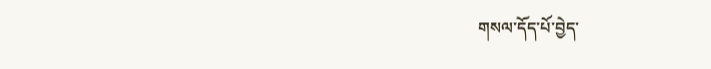གསལ་དོད་པོ་བྱེད་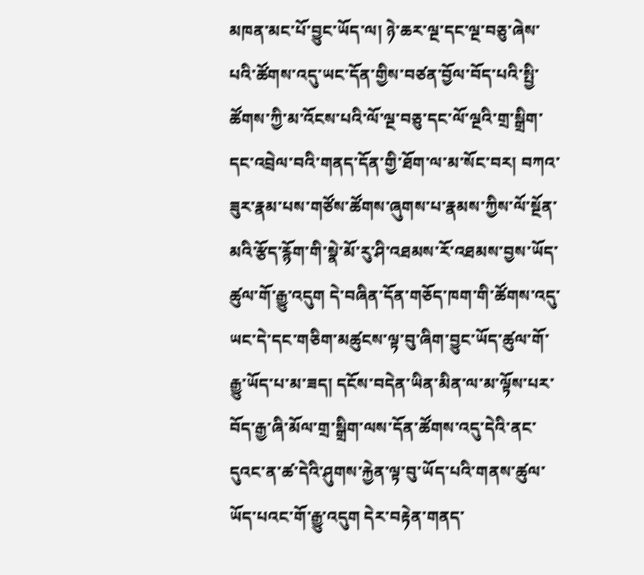མཁན་མང་པོ་བྱུང་ཡོད་ལ། ཉེ་ཆར་ལྔ་དང་ལྔ་བཅུ་ཞེས་པའི་ཚོགས་འདུ་ཡང་དོན་གྱིས་བཙན་བྱོལ་བོད་པའི་སྤྱི་ཚོགས་ཀྱི་མ་འོངས་པའི་ལོ་ལྔ་བཅུ་དང་ལོ་ལྔའི་གྲ་སྒྲིག་དང་འབྲེལ་བའི་གནད་དོན་གྱི་ཐོག་ལ་མ་སོང་བར། བཀའ་ཟུར་རྣམ་པས་གཙོས་ཚོགས་ཞུགས་པ་རྣམས་ཀྱིས་ལོ་སྔོན་མའི་རྩོད་རྙོག་གི་སྣེ་མོ་རུ་ཤི་འཐམས་རོ་འཐམས་བྱས་ཡོད་ཚུལ་གོ་རྒྱུ་འདུག དེ་བཞིན་དོན་གཅོད་ཁག་གི་ཚོགས་འདུ་ཡང་དེ་དང་གཅིག་མཚུངས་ལྟ་བུ་ཞིག་བྱུང་ཡོད་ཚུལ་གོ་རྒྱུ་ཡོད་པ་མ་ཟད། དངོས་བདེན་ཡིན་མིན་ལ་མ་ལྟོས་པར་བོད་རྒྱ་ཞི་མོལ་གྲ་སྒྲིག་ལས་དོན་ཚོགས་འདུ་དེའི་ནང་དུའང་ན་ཚ་དེའི་ཤུགས་རྐྱེན་ལྟ་བུ་ཡོད་པའི་གནས་ཚུལ་ཡོད་པའང་གོ་རྒྱུ་འདུག དེར་བརྟེན་གནད་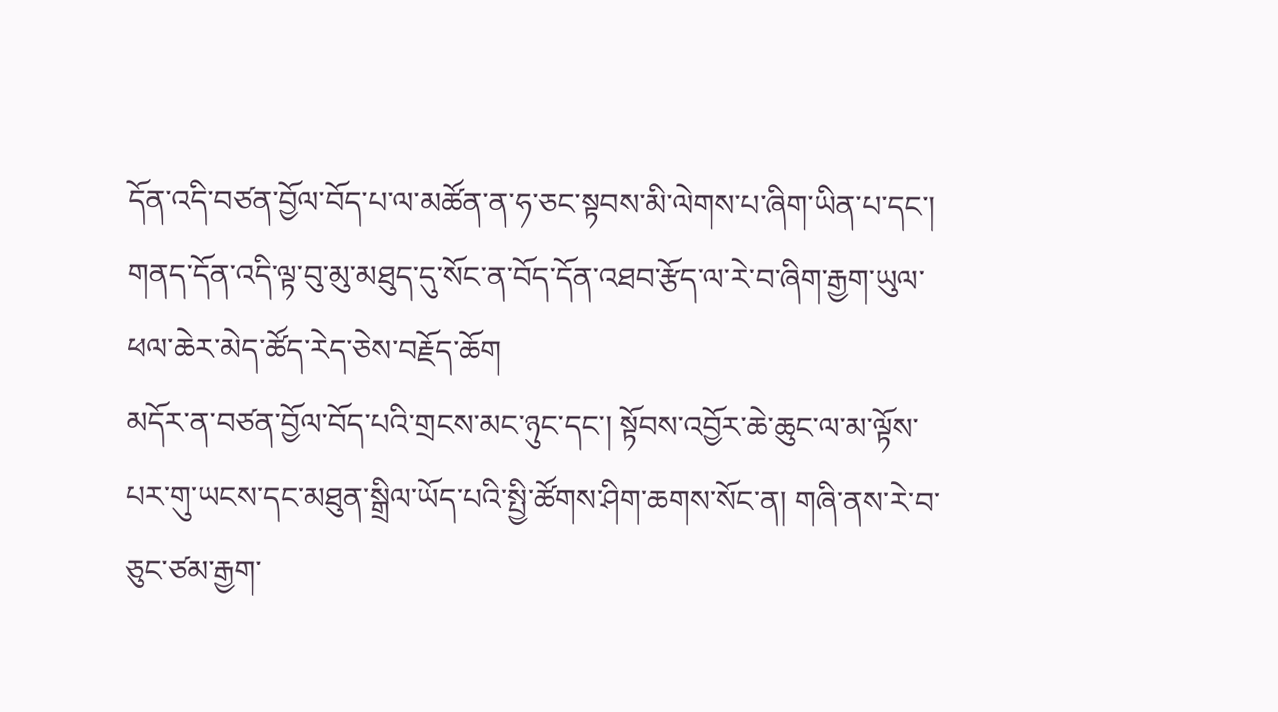དོན་འདི་བཙན་བྱོལ་བོད་པ་ལ་མཚོན་ན་ཧ་ཅང་སྟབས་མི་ལེགས་པ་ཞིག་ཡིན་པ་དང་། གནད་དོན་འདི་ལྟ་བུ་མུ་མཐུད་དུ་སོང་ན་བོད་དོན་འཐབ་རྩོད་ལ་རེ་བ་ཞིག་རྒྱག་ཡུལ་ཕལ་ཆེར་མེད་ཚོད་རེད་ཅེས་བརྗོད་ཆོག
མདོར་ན་བཙན་བྱོལ་བོད་པའི་གྲངས་མང་ཉུང་དང་། སྟོབས་འབྱོར་ཆེ་ཆུང་ལ་མ་ལྟོས་པར་གུ་ཡངས་དང་མཐུན་སྒྲིལ་ཡོད་པའི་སྤྱི་ཚོགས་ཤིག་ཆགས་སོང་ན། གཞི་ནས་རེ་བ་ཅུང་ཙམ་རྒྱག་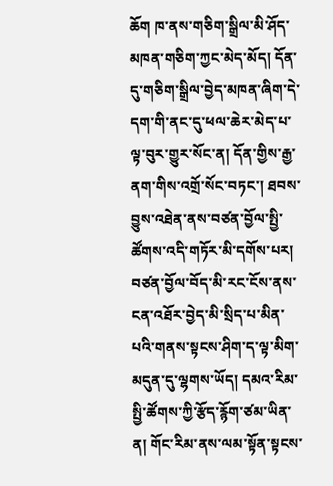ཆོག ཁ་ནས་གཅིག་སྒྲིལ་མི་ཤོད་མཁན་གཅིག་ཀྱང་མེད་མོད། དོན་དུ་གཅིག་སྒྲིལ་བྱེད་མཁན་ཞིག་དེ་དག་གི་ནང་དུ་ཕལ་ཆེར་མེད་པ་ལྟ་བུར་གྱུར་སོང་ན། དོན་གྱིས་རྒྱ་ནག་གིས་འགྲོ་སོང་བཏང་། ཐབས་བྱུས་འཐེན་ནས་བཙན་བྱོལ་སྤྱི་ཚོགས་འདི་གཏོར་མི་དགོས་པར། བཙན་བྱོལ་བོད་མི་རང་ངོས་ནས་ངན་འཐོར་བྱེད་མི་སྲིད་པ་མིན་པའི་གནས་སྟངས་ཤིག་ད་ལྟ་མིག་མདུན་དུ་ལྷགས་ཡོད། དམའ་རིམ་སྤྱི་ཚོགས་ཀྱི་རྩོད་རྙོག་ཙམ་ཡིན་ན། གོང་རིམ་ནས་ལམ་སྟོན་སྟངས་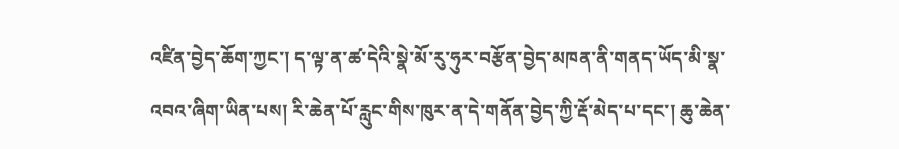འཛིན་བྱེད་ཆོག་ཀྱང་། ད་ལྟ་ན་ཚ་དེའི་སྣེ་མོ་རུ་ཧུར་བརྩོན་བྱེད་མཁན་ནི་གནད་ཡོད་མི་སྣ་འབའ་ཞིག་ཡིན་པས། རི་ཆེན་པོ་རླུང་གིས་ཁུར་ན་དེ་གནོན་བྱེད་ཀྱི་རྡོ་མེད་པ་དང་། ཆུ་ཆེན་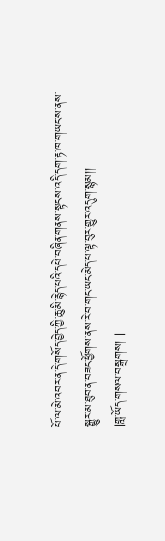པོ་ལ་མེ་འབར་ན་དེ་གསོད་བྱེད་ཀྱི་ཆུ་མི་རྙེད་པའི་དཔེ་བཞིན་གནས་སྟངས་འདི་དག་རྟ་ཁ་གཡང་ས་ནས་སྒྱུར་མ་ཐུབ་ན་བཟང་ཕྱོགས་ནས་རེ་བ་གང་ཡང་མེད་པ་ལྟ་བུར་གྱུར་འདུག་སྙམ།།
|གླ་ཡོད་གསལ་བསྒྲགས། |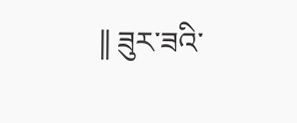|| ཟུར་ཟའི་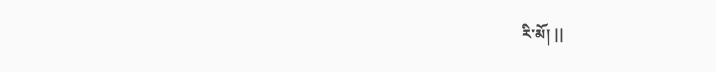རི་མོ། ||